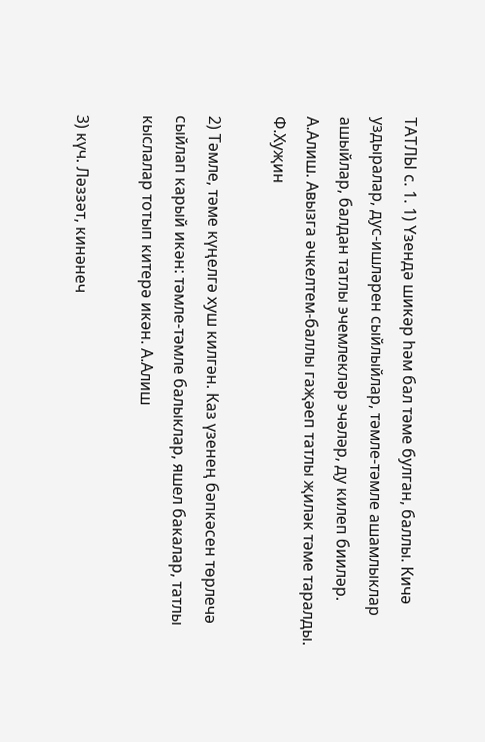ТАТЛЫ с. 1. 1) Үзендә шикәр һәм бал тәме булган, баллы. Кичә уздыралар, дус-ишләрен сыйлыйлар, тәмле-тәмле ашамлыклар ашыйлар, балдан татлы эчемлекләр эчәләр, ду килеп бииләр. А.Алиш. Авызга әчкелтем-баллы гаҗәеп татлы җиләк тәме таралды. Ф.Хуҗин

2) Тәмле, тәме күңелгә хуш килгән. Каз үзенең бәпкәсен төрлечә сыйлап карый икән: тәмле-тәмле балыклар, яшел бакалар, татлы кыслалар тотып китерә икән. А.Алиш

3) күч. Ләззәт, кинәнеч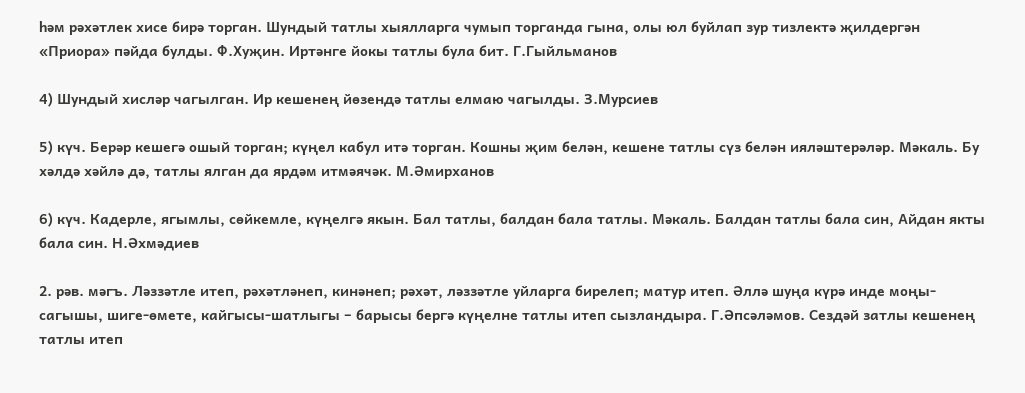һәм рәхәтлек хисе бирә торган. Шундый татлы хыялларга чумып торганда гына, олы юл буйлап зур тизлектә җилдергән «Приора» пәйда булды. Ф.Хуҗин. Иртәнге йокы татлы була бит. Г.Гыйльманов

4) Шундый хисләр чагылган. Ир кешенең йөзендә татлы елмаю чагылды. З.Мурсиев

5) күч. Берәр кешегә ошый торган; күңел кабул итә торган. Кошны җим белән, кешене татлы сүз белән ияләштерәләр. Мәкаль. Бу хәлдә хәйлә дә, татлы ялган да ярдәм итмәячәк. М.Әмирханов

6) күч. Кадерле, ягымлы, сөйкемле, күңелгә якын. Бал татлы, балдан бала татлы. Мәкаль. Балдан татлы бала син, Айдан якты бала син. Н.Әхмәдиев

2. рәв. мәгъ. Ләззәтле итеп, рәхәтләнеп, кинәнеп; рәхәт, ләззәтле уйларга бирелеп; матур итеп. Әллә шуңа күрә инде моңы-сагышы, шиге-өмете, кайгысы-шатлыгы – барысы бергә күңелне татлы итеп сызландыра. Г.Әпсәләмов. Сездәй затлы кешенең татлы итеп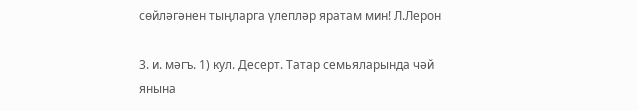сөйләгәнен тыңларга үлепләр яратам мин! Л.Лерон

3. и. мәгъ. 1) кул. Десерт. Татар семьяларында чәй янына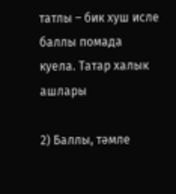татлы – бик хуш исле баллы помада куела. Татар халык ашлары

2) Баллы, тәмле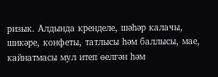ризык. Алдында кренделе, шәһәр калачы, шикәре, конфеты, татлысы һәм баллысы, мае, кайнатмасы мул итеп өелгән һәм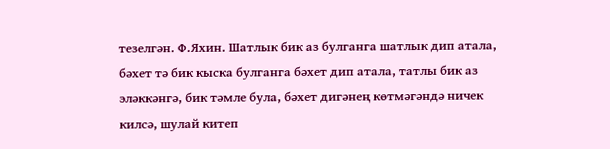тезелгән. Ф.Яхин. Шатлык бик аз булганга шатлык дип атала, бәхет тә бик кыска булганга бәхет дип атала, татлы бик аз эләккәнгә, бик тәмле була, бәхет дигәнең көтмәгәндә ничек килсә, шулай китеп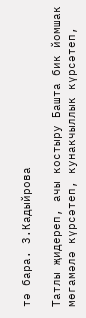тә бара. З.Кадыйрова

Татлы җидереп, ачы костыру Башта бик йомшак мөгамәлә күрсәтеп, кунакчыллык күрсәтеп,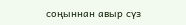соңыннан авыр сүз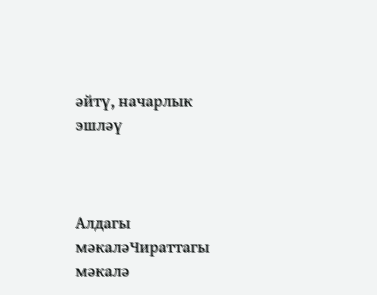әйтү, начарлык эшләү



Алдагы мәкаләЧираттагы мәкалә